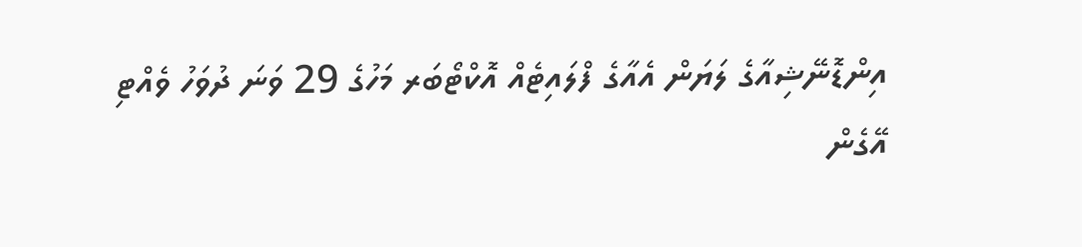އިންޑޮނޭޝިއާގެ ލަޔަން އެއާގެ ފްލައިޓެއް އޮކްޓޯބަރ މަހުގެ 29 ވަނަ ދުވަހު ވެއްޓި އޭގެން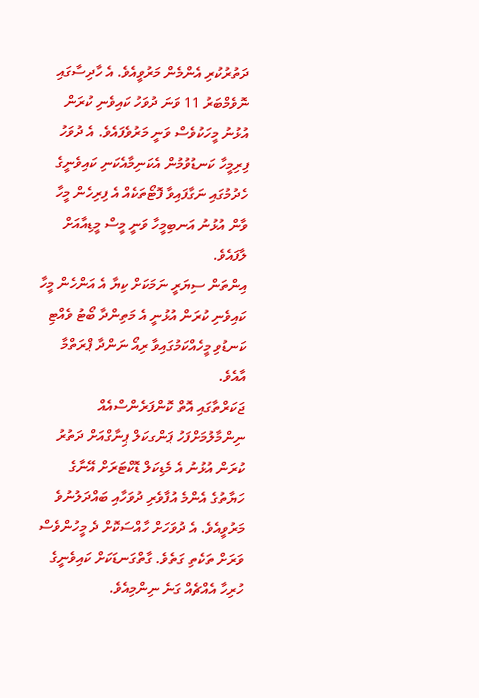ދަތުރުކުރި އެންމެން މަރުވީއެވެ. އެ ހާދިސާގައި ނޮވެމްބަރު 11 ވަނަ ދުވަހު ކައިވެނި ކުރަން އުޅުނު މީހަކުވެސް ވަނީ މަރުވެފައެވެ. އެ ދުވަހު ފިރިމީހާ ކަނޑުވުމުން އެކަނިމާއެކަނި ކައިވެނީގެ ހެދުމުގައި ނަގާފައިވާ ފޮޓޯތަކެއް އެ ފިރިހެން މީހާ ވާން އުޅުނު އަނބިމީހާ ވަނީ މީސް މީޑިއާއަށް ލާފައެވެ.
އިންތަން ސިޔަރީ ނަމަކަށް ކިޔާ އެ އަންހެން މީހާ ކައިވެނި ކުރަން އުޅުނީ އެ މަތިންދާ ބޯޓު ވެއްޓި ކަނޑުވި މީހެއްކަމުގައިވާ ރިއޯ ނަންދާ ޕްރަތްމާ އާއެވެ.
ޖަކަރްތާގައި އޮތް ކޮންފަރެންސްއެއް ނިންމާލުމަށްފަހު ޕަންގކަލް ޕިނާގްއަށް ދަތުރު ކުރަން އުޅުނު އެ މެޑިކަލް ޑޮކްޓަރަށް އޭނާގެ ހަޔާތުގެ އެންމެ އުފާވެރި ދުވަހާއި ބައްދަލުނުވެ މަރުވީއެވެ. އެ ދުވަހަށް ހާއްސަކޮށް ދެ މީހުންވެސް ވަރަށް ތަކެތި ގަތެވެ. ގާތްގަނޑަކަށް ކައިވެނީގެ ހުރިހާ އެއްޗެއް ގަނެ ނިންމިއެވެ.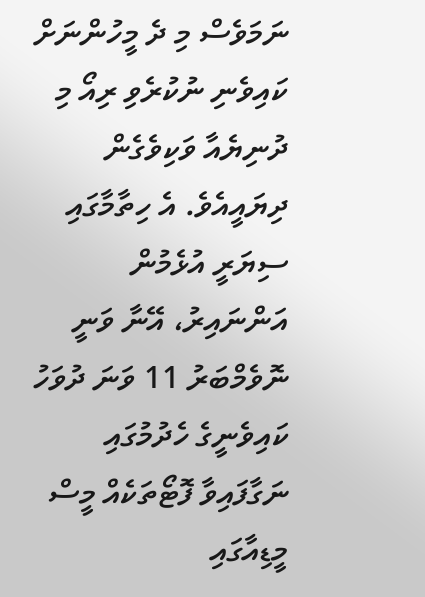ނަމަވެސް މި ދެ މީހުންނަށް ކައިވެނި ނުކުރެވި ރިއޯ މި ދުނިޔެއާ ވަކިވެގެން ދިޔައީއެވެ. އެ ހިތާމާގައި ސިޔަރީ އުޅެމުން އަންނައިރު، އޭނާ ވަނީ ނޮވެމްބަރު 11 ވަނަ ދުވަހު ކައިވެނީގެ ހެދުމުގައި ނަގާފައިވާ ފޮޓޯތަކެއް މީސް މީޑިއާގައި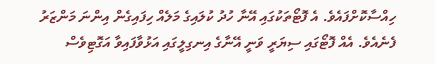ހިއްސާކޮށްފައެވެ. އެ ފޮޓޯތަކުގައި އޭނާ ހުދު ކުލައިގެ މަލެއް ހިފައިގެން އިންނަ މަންޒަރު ފެނެއެވެ. އެއް ފޮޓޯގައި ސިޔަރީ ވަނީ އޭނާގެ އިނގިލީގައި އަޅުވާފައިވާ އަގޮޓިވެސް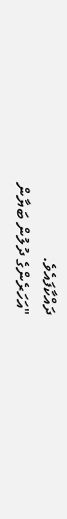ދައްކާފައެވެ.
"އަހަރެންގެ ދުލުން ބަޔާން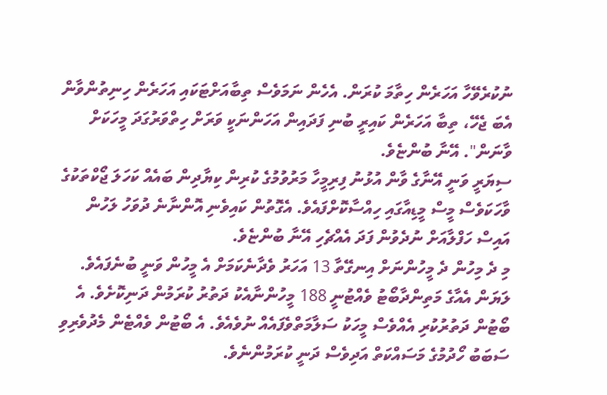ނުކުރެވޭހާ އަހަރެން ހިތާމަ ކުރަން. އެހެން ނަމަވެސް ތިބާއަށްޓަކައި އަހަރެން ހިނިތުންވާން އެބަ ޖެހޭ، ތިބާ އަހަރެން ކައިރީ ބުނި ފަދައިން އަހަންނަކީ ވަރަށް ހިތްވަރުގަދަ މީހަކަށް ވާނަން". އޭނާ ބުންޏެވެ.
ސިޔަރީ ވަނީ އޭނާގެ ވާން އުޅުނު ފިރިމީހާ މަރުވުމުގެ ކުރިން ކިޔާދިން ބައެއް ކަހަލަ ޖޯކްތަކުގެ ވާހަކަވެސް މީސް މީޑިއާގައި ހިއްސާކޮށްފައެވެ. އެގޮތުން ކައިވެނި އޮންނާނެ ދުވަހު ލަހުން އައިސް ހަފްލާއަށް ނުދެވުން ފަދަ އެއްޗެހި އޭނާ ބުންޏެވެ.
މި ދެ މިހުން ދެ މީހުންނަށް އިނގޭތާ 13 އަހަރު ވެދާނެކަމަށް އެ މީހުން ވަނީ ބުނެފައެވެ.
ލަޔަން އެއާގެ މަތިންދާބޯޓު ވެއްޓުނީ 188 މީހުންނާއެކު ދަތުރު ކުރަމުން ދަނިކޮށެވެ. އެ ބޯޓުން ދަތުރުކުރި އެއްވެސް މީހަކު ސަލާމަތްވެފައެއް ނުވެއެވެ. އެ ބޯޓުން ވެއްޓެން މެދުވެރިވި ސަބަބު ހޯދުމުގެ މަސައްކަތް އަދިވެސް ދަނީ ކުރަމުންނެވެ.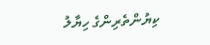ކިޔުންތެރިންގެ ހިޔާލު